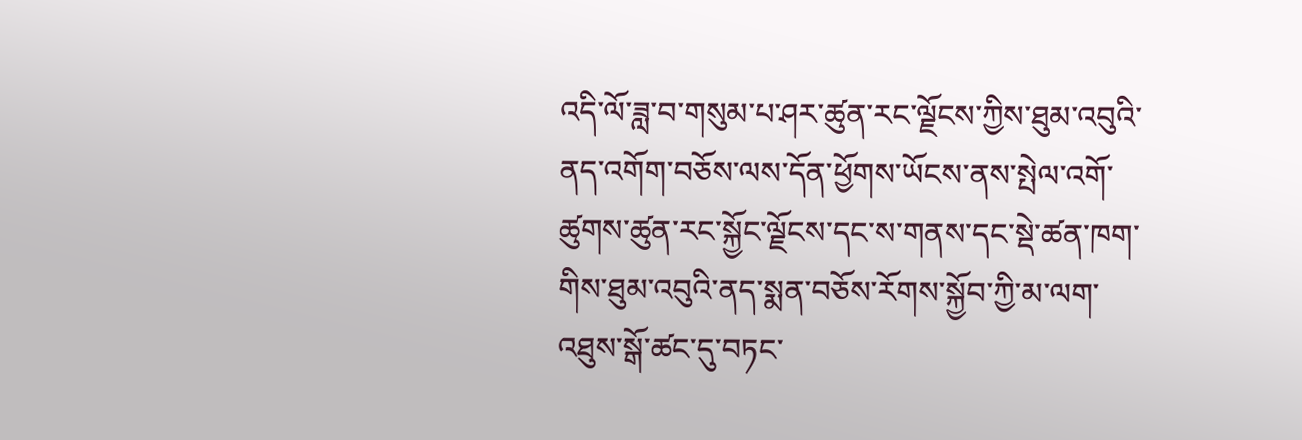འདི་ལོ་ཟླ་བ་གསུམ་པ་ཤར་ཚུན་རང་ལྗོངས་ཀྱིས་ཐུམ་འབུའི་ནད་འགོག་བཅོས་ལས་དོན་ཕྱོགས་ཡོངས་ནས་སྤེལ་འགོ་ཚུགས་ཚུན་རང་སྐྱོང་ལྗོངས་དང་ས་གནས་དང་སྡེ་ཚན་ཁག་གིས་ཐུམ་འབུའི་ནད་སྨན་བཅོས་རོགས་སྐྱོབ་ཀྱི་མ་ལག་འཐུས་སྒོ་ཚང་དུ་བཏང་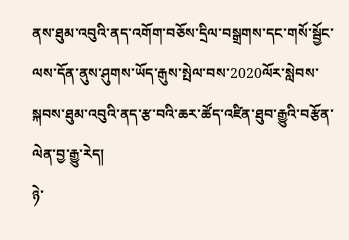ནས་ཐུམ་འབུའི་ནད་འགོག་བཅོས་དྲིལ་བསྒྲགས་དང་གསོ་སྦྱོང་ལས་དོན་ནུས་ཤུགས་ཡོད་རྒུས་སྤེལ་བས་2020ལོར་སླེབས་སྐབས་ཐུམ་འབུའི་ནད་རྩ་བའི་ཆར་ཚོད་འཛིན་ཐུབ་རྒྱུའི་བརྩོན་ལེན་བྱ་རྒྱུ་རེད།
ཉེ་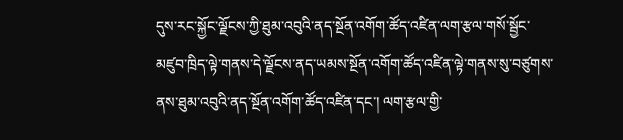དུས་རང་སྐྱོང་ལྗོངས་ཀྱི་ཐུམ་འབུའི་ནད་སྔོན་འགོག་ཚོད་འཛིན་ལག་རྩལ་གསོ་སྦྱོང་མཛུབ་ཁྲིད་ལྟེ་གནས་དེ་ལྗོངས་ནད་ཡམས་སྔོན་འགོག་ཚོད་འཛིན་ལྟེ་གནས་སུ་བཙུགས་ནས་ཐུམ་འབུའི་ནད་སྔོན་འགོག་ཚོད་འཛིན་དང་། ལག་རྩལ་གྱི་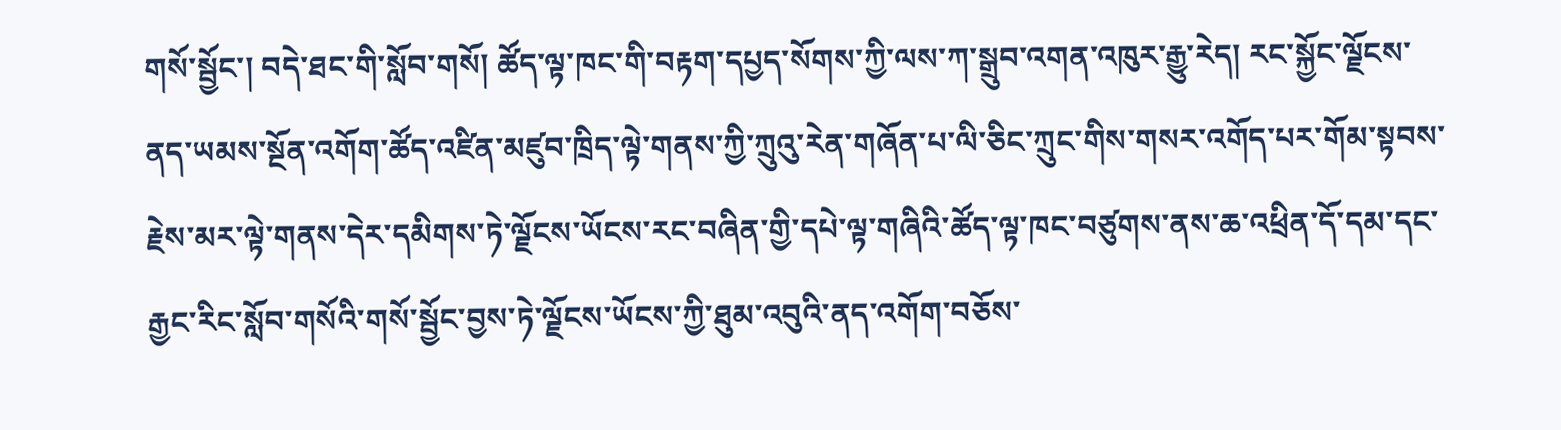གསོ་སྦྱོང་། བདེ་ཐང་གི་སློབ་གསོ། ཚོད་ལྟ་ཁང་གི་བརྟག་དཔྱད་སོགས་ཀྱི་ལས་ཀ་སྒྲུབ་འགན་འཁུར་རྒྱུ་རེད། རང་སྐྱོང་ལྗོངས་ནད་ཡམས་སྔོན་འགོག་ཚོད་འཛིན་མཛུབ་ཁྲིད་ལྟེ་གནས་ཀྱི་ཀྲུའུ་རེན་གཞོན་པ་ལི་ཅིང་ཀྲུང་གིས་གསར་འགོད་པར་གོམ་སྟབས་རྗེས་མར་ལྟེ་གནས་དེར་དམིགས་ཏེ་ལྗོངས་ཡོངས་རང་བཞིན་གྱི་དཔེ་ལྟ་གཞིའི་ཚོད་ལྟ་ཁང་བཙུགས་ནས་ཆ་འཕྲིན་དོ་དམ་དང་རྒྱང་རིང་སློབ་གསོའི་གསོ་སྦྱོང་བྱས་ཏེ་ལྗོངས་ཡོངས་ཀྱི་ཐུམ་འབུའི་ནད་འགོག་བཅོས་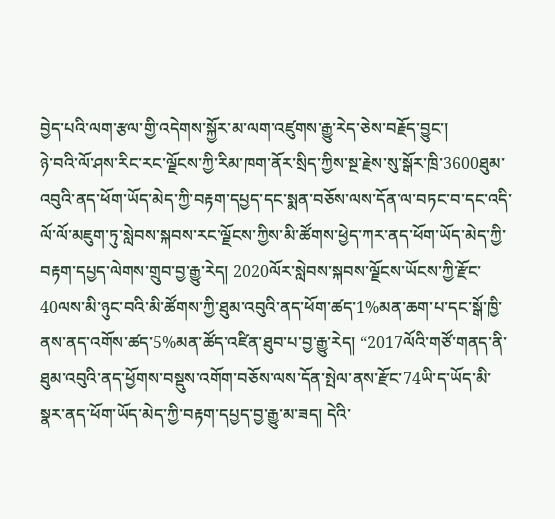བྱེད་པའི་ལག་རྩལ་གྱི་འདེགས་སྐྱོར་མ་ལག་འཛུགས་རྒྱུ་རེད་ཅེས་བརྗོད་བྱུང་།
ཉེ་བའི་ལོ་ཤས་རིང་རང་ལྗོངས་ཀྱི་རིམ་ཁག་ནོར་སྲིད་ཀྱིས་སྔ་རྗེས་སུ་སྒོར་ཁྲི་3600ཐུམ་འབུའི་ནད་ཕོག་ཡོད་མེད་ཀྱི་བརྟག་དཔྱད་དང་སྨན་བཅོས་ལས་དོན་ལ་བཏང་བ་དང་འདི་ལོ་ལོ་མཇུག་ཏུ་སླེབས་སྐབས་རང་ལྗོངས་ཀྱིས་མི་ཚོགས་ཕྱེད་ཀར་ནད་ཕོག་ཡོད་མེད་ཀྱི་བརྟག་དཔྱད་ལེགས་གྲུབ་བྱ་རྒྱུ་རེད། 2020ལོར་སླེབས་སྐབས་ལྗོངས་ཡོངས་ཀྱི་རྫོང་40ལས་མི་ཉུང་བའི་མི་ཚོགས་ཀྱི་ཐུམ་འབུའི་ནད་ཕོག་ཚད་1%མན་ཆག་པ་དང་སྒོ་ཁྱི་ནས་ནད་འགོས་ཚད་5%མན་ཚོད་འཛིན་ཐུབ་པ་བྱ་རྒྱུ་རེད། “2017ལོའི་གཙོ་གནད་ནི་ཐུམ་འབུའི་ནད་ཕྱོགས་བསྡུས་འགོག་བཅོས་ལས་དོན་སྤེལ་ནས་རྫོང་74ཡི་ད་ཡོད་མི་སྣར་ནད་ཕོག་ཡོད་མེད་ཀྱི་བརྟག་དཔྱད་བྱ་རྒྱུ་མ་ཟད། དེའི་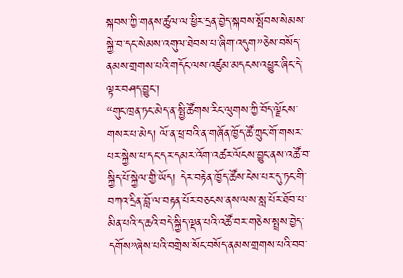སྐབས་ཀྱི་གནས་ཚུལ་ལ་ཕྱིར་དྲན་བྱེད་སྐབས་སྤོབས་སེམས་སྐྱེ་བ་དང་སེམས་འགུལ་ཐེབས་པ་ཞིག་འདུག”ཅེས་བསོད་ནམས་གྲགས་པའི་གདོང་ལས་འཛུམ་མདངས་འཕྱུར་ཞིང་དེ་ལྟར་བཤད་བྱུང་།
“གུང་ཁྲན་ཏང་མེད་ན་སྤྱི་ཚོགས་རིང་ལུགས་ཀྱི་བོད་ལྗོངས་གསར་པ་མེད། ལོ་ན་ཕྲ་བའི་ན་གཞོན་ཁྱོད་ཚོ་ཀྲུང་གོ་གསར་པར་སྐྱེས་པ་དང་དར་དམར་འོག་འཚར་ལོངས་བྱུང་ནས་འཚོ་བ་སྐྱིད་པོ་སྐྱེལ་གྱི་ཡོད། དེར་བརྟེན་ཁྱོད་ཚོས་ངེས་པར་དུ་ཏང་གི་བཀའ་དྲིན་བློ་ལ་བརྟན་པོར་བཅངས་ནས་ལས་སླ་པོར་ཐོབ་པ་མིན་པའི་ད་ཆའི་བདེ་སྐྱིད་ལྡན་པའི་འཚོ་བར་གཅེས་སྤྲས་བྱེད་དགོས”ཞེས་པའི་བགྲེས་སོང་བསོད་ནམས་གྲགས་པའི་བབ་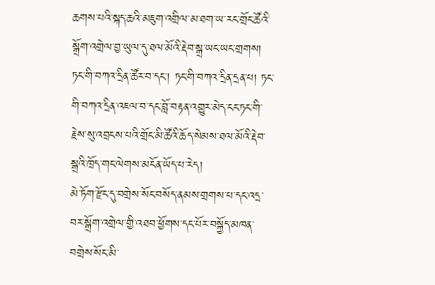ཆགས་པའི་སྐད་ཆའི་མཇུག་འགྲིལ་མ་ཐག་ཡ་རང་གྲོང་ཚོའི་སྒྲོག་འགྲེལ་བྱ་ཡུལ་དུ་ཐལ་མོའི་རྡེབ་སྒྲ་ཡང་ཡང་གྲགས། ཏང་གི་བཀའ་དྲིན་ཚོར་བ་དང་། ཏང་གི་བཀའ་དྲིན་དྲན་པ། ཏང་གི་བཀའ་དྲིན་འཇལ་བ་དང་བློ་བརྟན་འགྱུར་མེད་ངང་ཏང་གི་རྗེས་སུ་འབྲངས་པའི་གྲོང་མི་ཚོའི་ཆོད་སེམས་ཐལ་མོའི་རྡེབ་སྒྲའི་ཁྲོད་གང་ལེགས་མངོན་ཡོད་པ་རེད།
མེ་ཏོག་རྫོང་དུ་བགྲེས་སོང་བསོད་ནམས་གྲགས་པ་དང་འདྲ་བར་སྒྲོག་འགྲེལ་གྱི་འཐབ་ཕྱོགས་དང་པོར་བསྐྱོད་མཁན་བགྲེས་སོང་མི་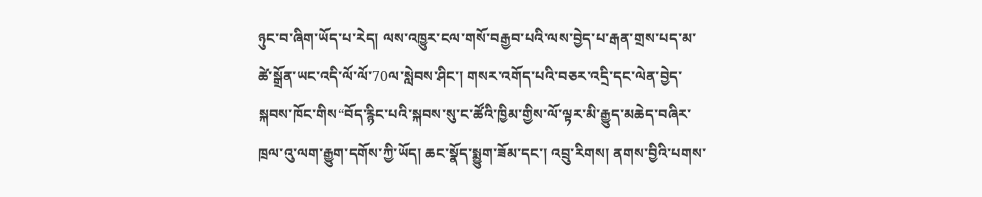ཉུང་བ་ཞིག་ཡོད་པ་རེད། ལས་འཁྱུར་ངལ་གསོ་བརྒྱབ་པའི་ལས་བྱེད་པ་རྒན་གྲས་པད་མ་ཚེ་སྒྲོན་ཡང་འདི་ལོ་ལོ་70ལ་སླེབས་ཤིང་། གསར་འགོད་པའི་བཅར་འདྲི་དང་ལེན་བྱེད་སྐབས་ཁོང་གིས“བོད་རྙིང་པའི་སྐབས་སུ་ང་ཚོའི་ཁྱིམ་གྱིས་ལོ་ལྟར་མི་རྒྱུད་མཆེད་བཞིར་ཁྲལ་འུ་ལག་རྒྱུག་དགོས་ཀྱི་ཡོད། ཆང་སྣོད་སྨྱུག་ཟོམ་དང་། འབྲུ་རིགས། ནགས་བྱིའི་པགས་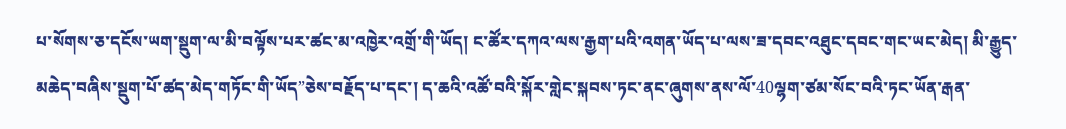པ་སོགས་ཅ་དངོས་ཡག་སྡུག་ལ་མི་བལྟོས་པར་ཚང་མ་འཁྱེར་འགྲོ་གི་ཡོད། ང་ཚོར་དཀའ་ལས་རྒྱག་པའི་འགན་ཡོད་པ་ལས་ཟ་དབང་འཐུང་དབང་གང་ཡང་མེད། མི་རྒྱུད་མཆེད་བཞིས་སྡུག་པོ་ཚད་མེད་གཏོང་གི་ཡོད”ཅེས་བརྗོད་པ་དང་། ད་ཆའི་འཚོ་བའི་སྐོར་གླེང་སྐབས་ཏང་ནང་ཞུགས་ནས་ལོ་40ལྷག་ཙམ་སོང་བའི་ཏང་ཡོན་རྒན་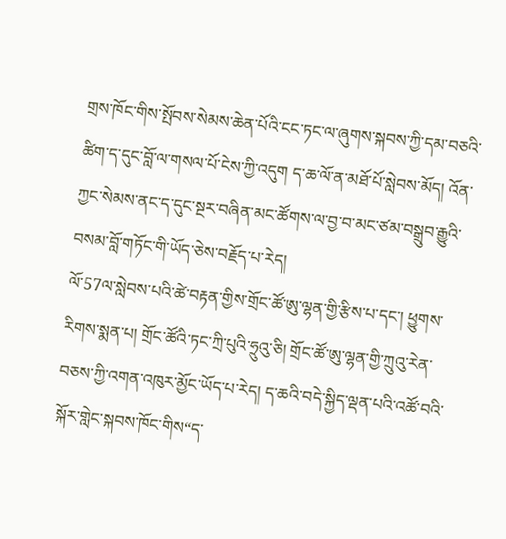གྲས་ཁོང་གིས་སྤོབས་སེམས་ཆེན་པོའི་ངང་ཏང་ལ་ཞུགས་སྐབས་ཀྱི་དམ་བཅའི་ཚིག་ད་དུང་བློ་ལ་གསལ་པོ་ངེས་ཀྱི་འདུག ད་ཆ་ལོ་ན་མཐོ་པོ་སླེབས་མོད། འོན་ཀྱང་སེམས་ནང་ད་དུང་སྔར་བཞིན་མང་ཚོགས་ལ་བྱ་བ་མང་ཙམ་བསྒྲུབ་རྒྱུའི་བསམ་བློ་གཏོང་གི་ཡོད་ཅེས་བརྗོད་པ་རེད།
ལོ་57ལ་སླེབས་པའི་ཚེ་བརྟན་གྱིས་གྲོང་ཚོ་ཨུ་ལྷན་གྱི་རྩིས་པ་དང་། ཕྱུགས་རིགས་སྨན་པ། གྲོང་ཚོའི་ཏང་ཀྲི་པུའི་ཧྲུའུ་ཅི། གྲོང་ཚོ་ཨུ་ལྷན་གྱི་ཀྲུའུ་རེན་བཅས་ཀྱི་འགན་འཁུར་མྱོང་ཡོད་པ་རེད། ད་ཆའི་བདེ་སྐྱིད་ལྡན་པའི་འཚོ་བའི་སྐོར་གླེང་སྐབས་ཁོང་གིས“ད་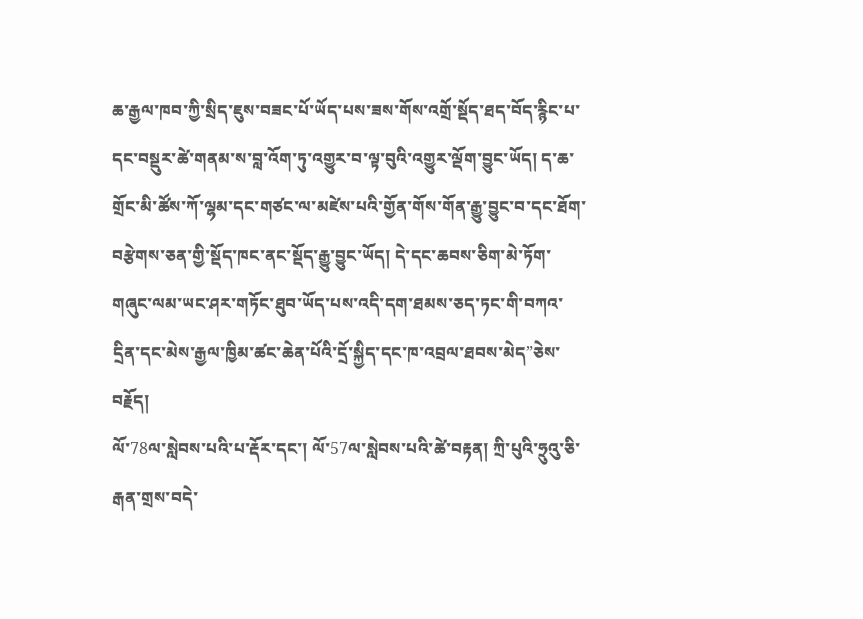ཆ་རྒྱལ་ཁབ་ཀྱི་སྲིད་ཇུས་བཟང་པོ་ཡོད་པས་ཟས་གོས་འགྲོ་སྡོད་ཐད་བོད་རྙིང་པ་དང་བསྡུར་ཚེ་གནམ་ས་བླ་འོག་ཏུ་འགྱུར་བ་ལྟ་བུའི་འགྱུར་ལྡོག་བྱུང་ཡོད། ད་ཆ་གྲོང་མི་ཚོས་ཀོ་ལྷམ་དང་གཙང་ལ་མཛེས་པའི་གྱོན་གོས་གོན་རྒྱུ་བྱུང་བ་དང་ཐོག་བརྩེགས་ཅན་གྱི་སྡོད་ཁང་ནང་སྡོད་རྒྱུ་བྱུང་ཡོད། དེ་དང་ཆབས་ཅིག་མེ་ཏོག་གཞུང་ལམ་ཡང་ཤར་གཏོང་ཐུབ་ཡོད་པས་འདི་དག་ཐམས་ཅད་ཏང་གི་བཀའ་དྲིན་དང་མེས་རྒྱལ་ཁྱིམ་ཚང་ཆེན་པོའི་དྲོ་སྐྱིད་དང་ཁ་འབྲལ་ཐབས་མེད”ཅེས་བརྗོད།
ལོ་78ལ་སླེབས་པའི་པ་རྡོར་དང་། ལོ་57ལ་སླེབས་པའི་ཚེ་བརྟན། ཀྲི་པུའི་ཧྲུའུ་ཅི་རྒན་གྲས་བདེ་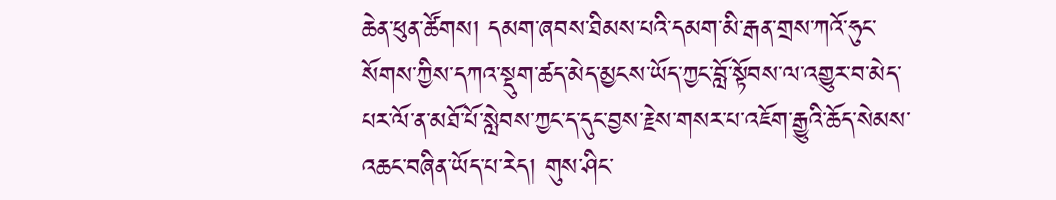ཆེན་ཕུན་ཚོགས། དམག་ཞབས་ཐིམས་པའི་དམག་མི་རྒན་གྲས་ཀའོ་ཧུང་སོགས་ཀྱིས་དཀའ་སྡུག་ཚད་མེད་མྱངས་ཡོད་ཀྱང་བློ་སྟོབས་ལ་འགྱུར་བ་མེད་པར་ལོ་ན་མཐོ་པོ་སླེབས་ཀྱང་ད་དུང་བྱས་རྗེས་གསར་པ་འཇོག་རྒྱུའི་ཆོད་སེམས་འཆང་བཞིན་ཡོད་པ་རེད། གུས་ཤིང་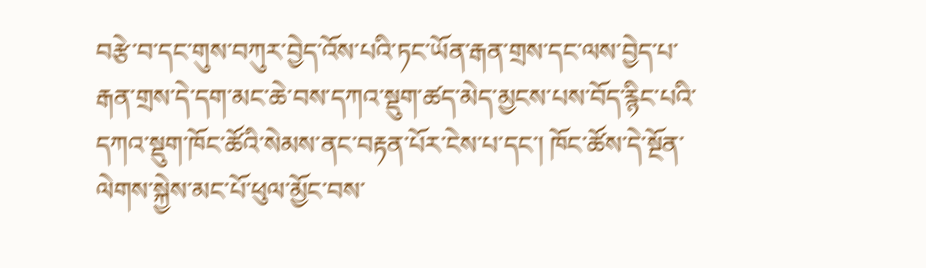བརྩེ་བ་དང་གུས་བཀུར་བྱེད་འོས་པའི་ཏང་ཡོན་རྒན་གྲས་དང་ལས་བྱེད་པ་རྒན་གྲས་དེ་དག་མང་ཆེ་བས་དཀའ་སྡུག་ཚད་མེད་མྱངས་པས་བོད་རྙིང་པའི་དཀའ་སྡུག་ཁོང་ཚོའི་སེམས་ནང་བརྟན་པོར་ངེས་པ་དང་། ཁོང་ཚོས་དེ་སྔོན་ལེགས་སྐྱེས་མང་པོ་ཕུལ་མྱོང་བས་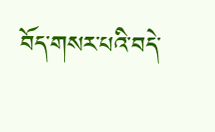བོད་གསར་པའི་བདེ་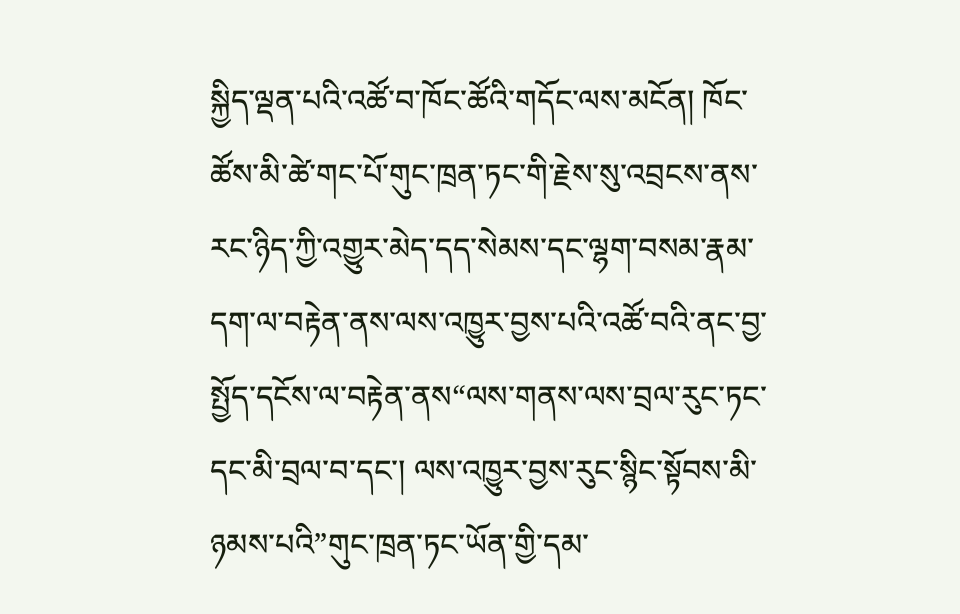སྐྱིད་ལྡན་པའི་འཚོ་བ་ཁོང་ཚོའི་གདོང་ལས་མངོན། ཁོང་ཚོས་མི་ཚེ་གང་པོ་གུང་ཁྲན་ཏང་གི་རྗེས་སུ་འབྲངས་ནས་རང་ཉིད་ཀྱི་འགྱུར་མེད་དད་སེམས་དང་ལྷག་བསམ་རྣམ་དག་ལ་བརྟེན་ནས་ལས་འཁྱུར་བྱས་པའི་འཚོ་བའི་ནང་བྱ་སྤྱོད་དངོས་ལ་བརྟེན་ནས“ལས་གནས་ལས་བྲལ་རུང་ཏང་དང་མི་བྲལ་བ་དང་། ལས་འཁྱུར་བྱས་རུང་སྙིང་སྟོབས་མི་ཉམས་པའི”གུང་ཁྲན་ཏང་ཡོན་གྱི་དམ་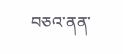བཅའ་ནན་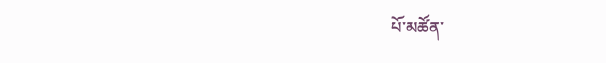པོ་མཚོན་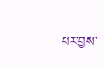པར་བྱས་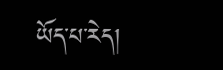ཡོད་པ་རེད།